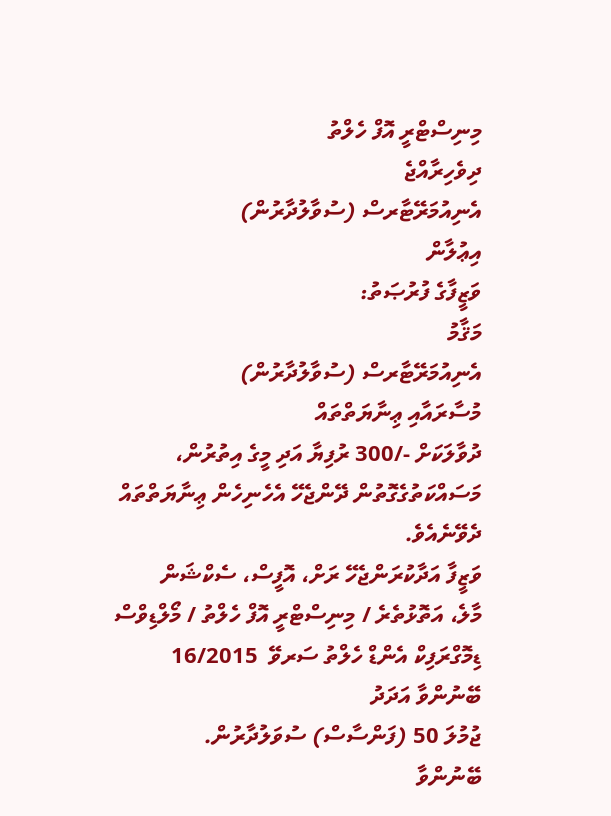މިނިސްޓްރީ އޮފް ހެލްތު
ދިވެހިރާއްޖެ
އެނިއުމަރޭޓާރސް (ސުވާލުދާރުން)
އިޢުލާން
ވަޒީފާގެ ފުރުޞަތު:
މަޤާމު
އެނިއުމަރޭޓާރސް (ސުވާލުދާރުން)
މުސާރައާއި ޢިނާޔަތްތައް
ދުވާލަކަށް -/300 ރުފިޔާ އަދި މީގެ އިތުރުން، މަސައްކަތުގެގޮތުން ދޭންޖެހޭ އެހެނިހެން ޢިނާޔަތްތައް ދެވޭނެއެވެ.
ވަޒީފާ އަދާކުރަންޖެހޭ ރަށް، އޮފީސް، ސެކްޝަން
މާލެ، އަތޮޅުތެރެ / މިނިސްޓްރީ އޮފް ހެލްތު / މޯލްޑިވްސް ޑިމޮގްރަފިކް އެންޑް ހެލްތު ސަރވޭ  16/2015
ބޭނުންވާ އަދަދު
ޖުމުލަ 50 (ފަންސާސް) ސުވަލުދާރުން.
ބޭނުންވާ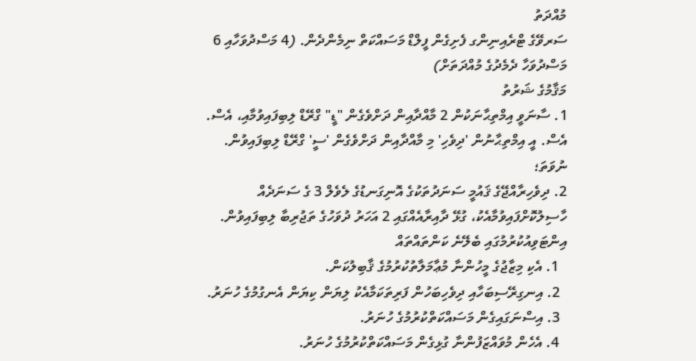މުއްދަތު
ސަރވޭގެ ޓްރެއިނިންގ ފެށިގެން ފީލްޑް މަސައްކަތް ނިމެންދެން. (4 މަސްދުވަހާއި 6 މަސްދުވަހާ ދެމެދުގެ މުއްދަތަށް)
މަޤާމުގެ ޝަރުތު
1. ސާނަވީ އިމްތިޙާނަކުން 2 މާއްދާއިން ދަށްވެގެން "ޑީ" ގްރޭޑް ލިބިފައިވުމާއި، އެސް. އެސް. އީ އިމްތިޙާނުން 'ދިވެހި' މި މާއްދާއިން ދަށްވެގެން 'ސީ' ގްރޭޑް ލިބިފައިވުން. ނުވަތަ؛
2. ދިވެހިރާއްޖޭގެ ޤައުމީ ސަނަދުތަކުގެ އޮނިގަނޑުގެ ލެވެލް 3 ގެ ސަނަދެއް ހާސިލުކޮށްފައިވުމާއެކު، ގުޅޭ ދާއިރާއެއްގައި 2 އަހަރު ދުވަހުގެ ތަޖުރިބާ ލިބިފައިވުން.
އިންޓަވިއުކުރުމުގައި ބެލޭނެ ކަންތައްތައް
  1. އެކި މިޒާޖުގެ މީހުންނާ މުޢާމަލާތުކުރުމުގެ ޤާބިލުކަން.
  2. އިނގިރޭސިބަހާއި ދިވެހިބަހުން ފަރިތަކަމާއެކު ލިޔަން ކިޔަން އެނގުމުގެ ހުނަރު.
  3. އިސްނަގައިގެން މަސައްކަތްކުރުމުގެ ހުނަރު.
  4. އެހެން މުވައްޒަފުންނާ ގުޅިގެން މަސައްކަތްކުރުމުގެ ހުނަރު.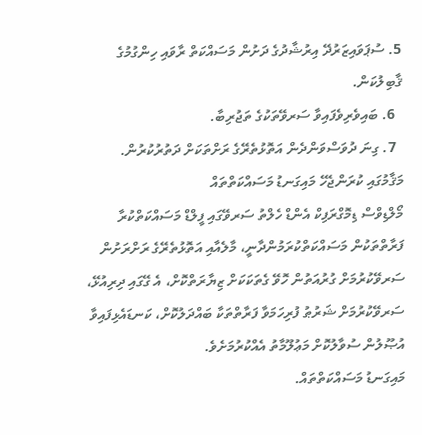5. ސުޕަވައިޒަރުދޭ އިރުޝާދުގެ ދަށުން މަސައްކަތް ރާވައި ހިންގުމުގެ ޤާބިލުކަން.
  6. ބައިވެރިވެފައިވާ ސަރވޭތަކުގެ ތަޖުރިބާ.
  7. ގިނަ ދުވަސްވަންދެން އަތޮޅުތެރޭގެ ރަށްތަކަށް ދަތުރުކުރުން.
މަޤާމުގައި ކުރަންޖެހޭ މައިގަނޑު މަސައްކަތްތައް
މޯލްޑިވްސް ޑިމޮގްރަފިކް އެންޑް ހެލްތު ސަރވޭގައި ފީލްޑް މަސައްކަތްކުރާ ފަރާތްތަކުން މަސައްކަތްކުރަމުންދާނީ، މާލެއާއި އަތޮޅުތެރޭގެ ރަށްރަށުން ސަރވޭކުރުމަށް ގުރުއަތުން ހޮވޭ ގެތަކަކަށް ޒިޔާރަތްކޮށް، އެ ގޭގައި ދިރިއުޅޭ، ސަރވޭކުރުމަށް ޝަރުޠު ފުރިހަމަވާ ފަރާތްތަކާ ބައްދަލުކޮށް، ކަނޑައެޅިފައިވާ އުޞޫލުން ސުވާލުކޮށް މަޢުލޫމާތު އެއްކުރުމަށެވެ.
މައިގަނޑު މަސައްކަތްތައް.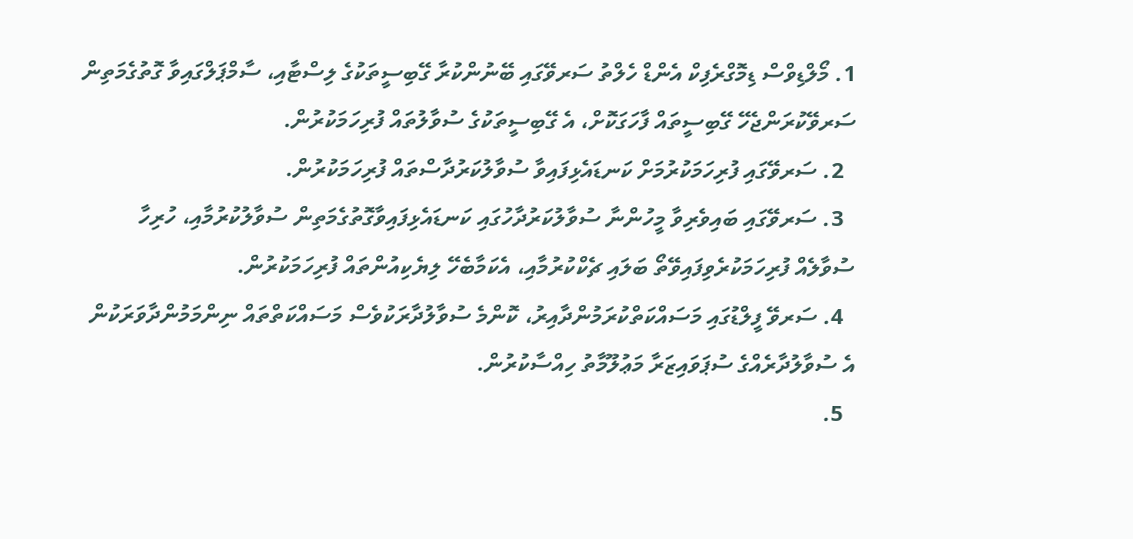1. މޯލްޑިވްސް ޑިމޮގްރެފިކް އެންޑް ހެލްތު ސަރވޭގައި ބޭނުންކުރާ ގޭބިސީތަކުގެ ލިސްޓާއި، ސާމްޕަލްގައިވާ ގޮތުގެމަތިން ސަރވޭކުރަންޖެހޭ ގޭބިސީތައް ފާހަގަކޮށް، އެ ގޭބިސީތަކުގެ ސުވާލުތައް ފުރިހަމަކުރުން.
  2. ސަރވޭގައި ފުރިހަމަކުރުމަށް ކަނޑައެޅިފައިވާ ސުވާލުކަރުދާސްތައް ފުރިހަމަކުރުން.
  3. ސަރވޭގައި ބައިވެރިވާ މީހުންނާ ސުވާލުކަރުދާހުގައި ކަނޑައެޅިފައިވާގޮތުގެމަތިން ސުވާލުކުރުމާއި، ހުރިހާ ސުވާލެއް ފުރިހަމަކުރެވިފައިވޭތޯ ބަލައި ޗެކްކުރުމާއި، އެކަމާބެހޭ ލިޔެކިއުންތައް ފުރިހަމަކުރުން.
  4. ސަރވޭ ފީލްޑުގައި މަސައްކަތްކުރަމުންދާއިރު، ކޮންމެ ސުވާލުދާރަކުވެސް މަސައްކަތްތައް ނިންމަމުންދާވަރަކުން އެ ސުވާލުދާރެއްގެ ސުޕަވައިޒަރާ މަޢުލޫމާތު ހިއްސާކުރުން.
  5.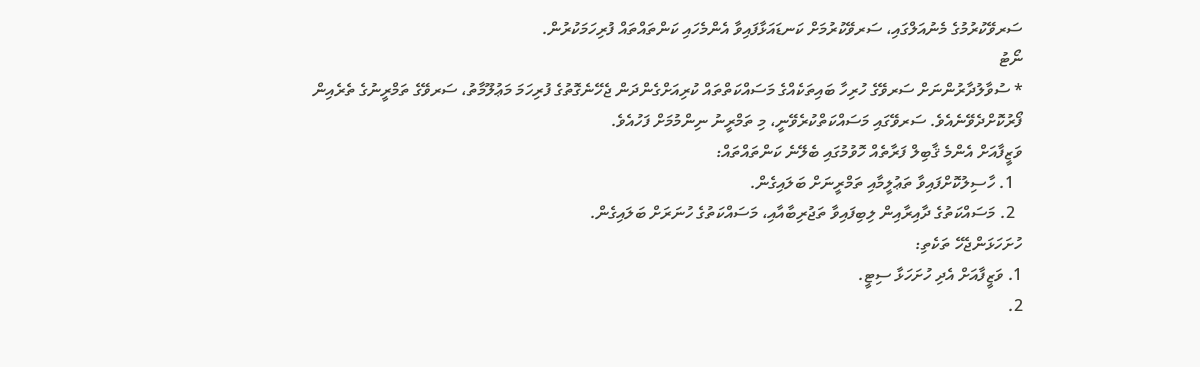ސަރވޭކުރުމުގެ މެނުއަލްގައި، ސަރވޭކުރުމަށް ކަނޑައަޅާފައިވާ އެންމެހައި ކަންތައްތައް ފުރިހަމަކުރުން.
ނޯޓު
* ސުވާލުދާރުންނަށް ސަރވޭގެ ހުރިހާ ބައިތަކެއްގެ މަސައްކަތްތައް ކުރިއަށްގެންދަން ޖެހޭނެގޮތުގެ ފުރިހަމަ މަޢުލޫމާތު، ސަރވޭގެ ތަމްރީނުގެ ތެރެއިން ފޯރުކޮށްދެވޭނެއެވެ. ސަރވޭގައި މަސައްކަތްކުރެވޭނީ، މި ތަމްރީނު ނިންމުމަށް ފަހުއެވެ.
ވަޒީފާއަށް އެންމެ ޤާބިލް ފަރާތެއް ހޮވުމުގައި ބެލޭނެ ކަންތައްތައް:
  1. ހާސިލުކޮށްފައިވާ ތަޢުލީމާއި ތަމްރީނަށް ބަލައިގެން.
  2. މަސައްކަތުގެ ދާއިރާއިން ލިބިފައިވާ ތަޖުރިބާއާއި، މަސައްކަތުގެ ހުނަރަށް ބަލައިގެން.
ހުށަހަޅަންޖެހޭ ތަކެތި:
1. ވަޒީފާއަށް އެދި ހުށަހަޅާ ސިޓީ.
2.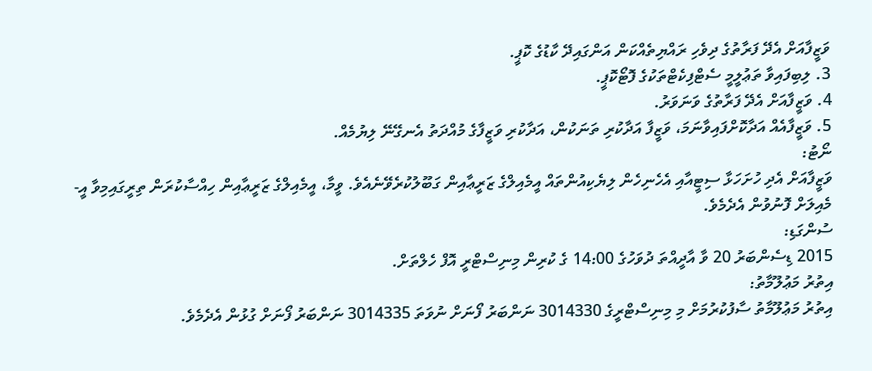ވަޒީފާއަށް އެދޭ ފަރާތުގެ ދިވެހި ރައްޔިތެއްކަން އަންގައިދޭ ކާޑުގެ ކޮޕީ.
3. ލިބިފައިވާ ތަޢުލީމީ ސެޓްފިކެޓްތަކުގެ ފޮޓޯކޮޕީ.
4. ވަޒީފާއަށް އެދޭ ފަރާތުގެ ވަނަވަރު.
5. ވަޒީފާއެއް އަދާކޮށްފައިވާނަމަ، ވަޒީފާ އަދާކުރި ތަނަކުން، އަދާކުރި ވަޒީފާގެ މުއްދަތު އެނގޭނޭ ލިޔުމެއް.
ނޯޓު:
ވަޒީފާއަށް އެދި ހުށަހަޅާ ސިޓީއާއި އެހެނިހެން ލިޔެކިއުންތައް އީމެއިލްގެ ޒަރީޢާއިން ގަބޫލުކުރެވޭނެއެވެ. ވީމާ، އީމެއިލްގެ ޒަރީޢާއިން ހިއްސާކުރަން ތިރީގައިމިވާ އީ-މެއިލަށް ފޮނުވުން އެދެމެވެ.
ސުންގަޑި:
2015 ޑިސެންބަރު 20 ވާ އާދީއްތަ ދުވަހުގެ 14:00 ގެ ކުރިން މިނިސްޓްރީ އޮފް ހެލްތަށް.
އިތުރު މަޢުލޫމާތު:
އިތުރު މަޢުލޫމާތު ސާފުކުރުމަށް މި މިނިސްޓްރީގެ 3014330 ނަންބަރު ފޯނަށް ނުވަތަ 3014335 ނަންބަރު ފޯނަށް ގުޅުން އެދެމެވެ.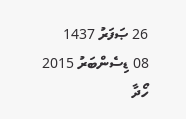26 ޞަފަރު 1437
08 ޑިސެންބަރު 2015
ހޯދާ